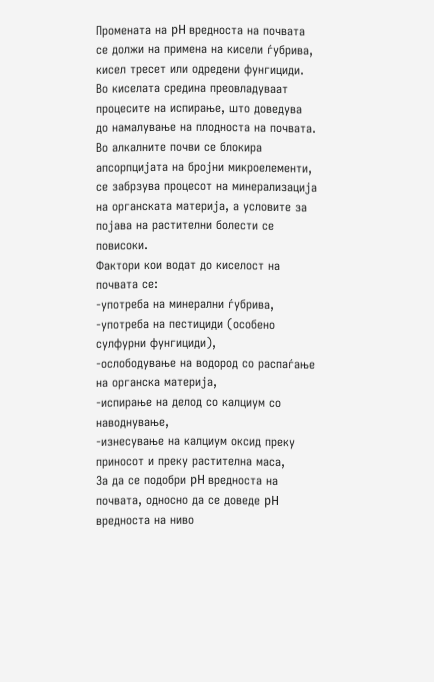Промената на pH вредноста на почвата се должи на примена на кисели ѓубрива, кисел тресет или одредени фунгициди. Во киселата средина преовладуваат процесите на испирање, што доведува до намалување на плодноста на почвата.
Во алкалните почви се блокира апсорпцијата на бројни микроелементи, се забрзува процесот на минерализација на органската материја, а условите за појава на растителни болести се повисоки.
Фактори кои водат до киселост на почвата се:
-употреба на минерални ѓубрива,
-употреба на пестициди (особено сулфурни фунгициди),
-ослободување на водород со распаѓање на органска материја,
-испирање на делод со калциум со наводнување,
-изнесување на калциум оксид преку приносот и преку растителна маса,
За да се подобри pH вредноста на почвата, односно да се доведе pH вредноста на ниво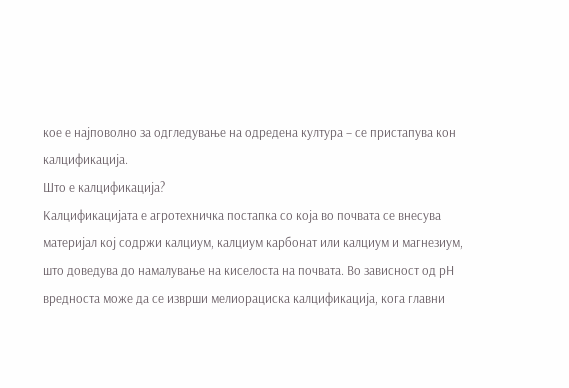кое е најповолно за одгледување на одредена култура – се пристапува кон калцификација.
Што е калцификација?
Калцификацијата е агротехничка постапка со која во почвата се внесува материјал кој содржи калциум, калциум карбонат или калциум и магнезиум, што доведува до намалување на киселоста на почвата. Во зависност од рН вредноста може да се изврши мелиорациска калцификација, кога главни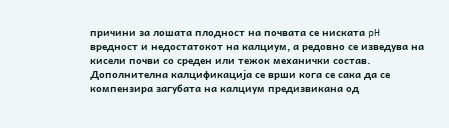причини за лошата плодност на почвата се ниската pH вредност и недостатокот на калциум, а редовно се изведува на кисели почви со среден или тежок механички состав. Дополнителна калцификација се врши кога се сака да се компензира загубата на калциум предизвикана од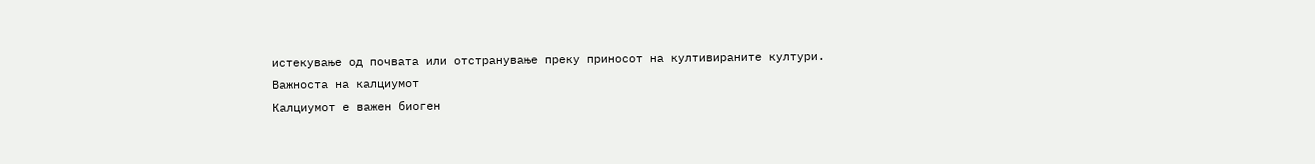истекување од почвата или отстранување преку приносот на култивираните култури.
Важноста на калциумот
Калциумот е важен биоген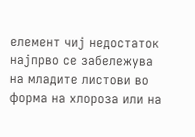елемент чиј недостаток најпрво се забележува на младите листови во форма на хлороза или на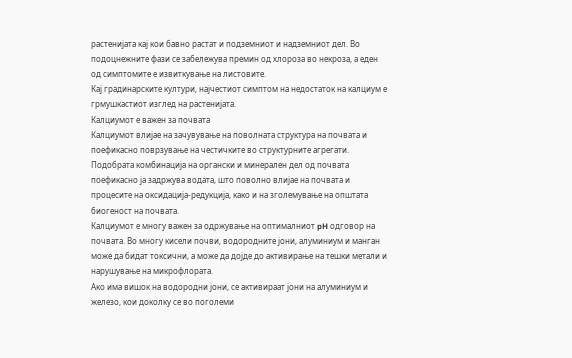растенијата кај кои бавно растат и подземниот и надземниот дел. Во подоцнежните фази се забележува премин од хлороза во некроза, а еден од симптомите е извиткување на листовите.
Кај градинарските култури, најчестиот симптом на недостаток на калциум е грмушкастиот изглед на растенијата.
Калциумот е важен за почвата
Калциумот влијае на зачувување на поволната структура на почвата и поефикасно поврзување на честичките во структурните агрегати. Подобрата комбинација на органски и минерален дел од почвата поефикасно ја задржува водата, што поволно влијае на почвата и процесите на оксидација-редукција, како и на зголемување на општата биогеност на почвата.
Калциумот е многу важен за одржување на оптималниот pH одговор на почвата. Во многу кисели почви, водородните јони, алуминиум и манган може да бидат токсични, а може да дојде до активирање на тешки метали и нарушување на микрофлората.
Ако има вишок на водородни јони, се активираат јони на алуминиум и железо, кои доколку се во поголеми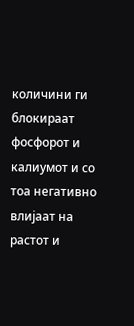количини ги блокираат фосфорот и калиумот и со тоа негативно влијаат на растот и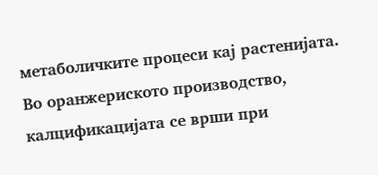метаболичките процеси кај растенијата.
Во оранжериското производство, калцификацијата се врши при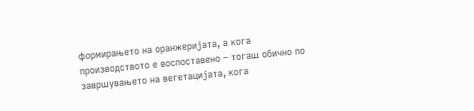формирањето на оранжеријата, а кога производството е воспоставено – тогаш обично по завршувањето на вегетацијата, кога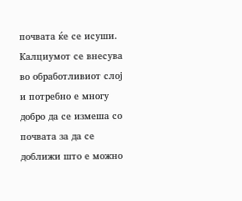почвата ќе се исуши. Калциумот се внесува во обработливиот слој и потребно е многу добро да се измеша со почвата за да се доближи што е можно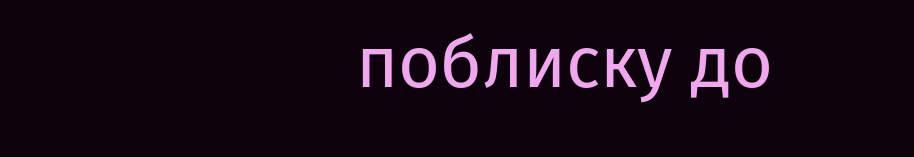поблиску до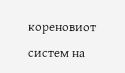кореновиот систем на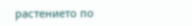растението по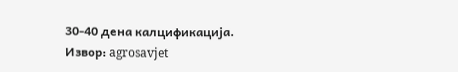30-40 дена калцификација.
Извор: agrosavjet